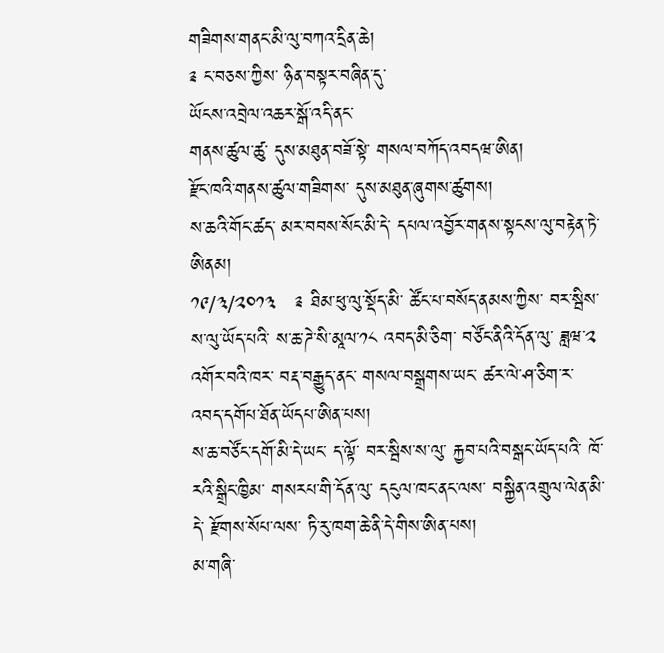གཟིགས་གནང་མི་ལུ་བཀའ་དྲིན་ཆེ།
༉ ང་བཅས་ཀྱིས་ ཉིན་བསྟར་བཞིན་དུ་
ཡོངས་འབྲེལ་འཆར་སྒོ་འདི་ནང་
གནས་ཚུལ་ཚུ་ དུས་མཐུན་བཟོ་སྟེ་ གསལ་བཀོད་འབདཝ་ཨིན།
རྫོང་ཁའི་གནས་ཚུལ་གཟིགས་ དུས་མཐུན་ཞུགས་ཚུགས།
ས་ཆའི་གོང་ཚད་ མར་བབས་སོང་མི་དེ་ དཔལ་འབྱོར་གནས་སྟངས་ལུ་བརྟེན་ཏེ་ཨིནམ།
༡༩/༣/༢༠༡༣   ༉ ཐིམ་ཕུ་ལུ་སྡོད་མི་ ཚོང་པ་བསོད་ནམས་ཀྱིས་ བར་སྦིས་ས་ལུ་ཡོད་པའི་ ས་ཆ་ཌེ་སི་མཱལ་༡༨ འབད་མི་ཅིག་ བཙོང་ནིའི་དོན་ལུ་ ཟླཝ་༢ འགོར་བའི་ཁར་ བརྡ་བརྒྱུད་ནང་ གསལ་བསྒྲགས་ཡང་ ཚར་ལེ་ཤ་ཅིག་ར་ འབད་དགོཔ་ཐོན་ཡོདཔ་ཨིན་པས།
ས་ཆ་བཙོང་དགོ་མི་དེ་ཡང་ ད་ལྟོ་ བར་སྦིས་ས་ལུ་ རྐྱབ་པའི་བསྒང་ཡོད་པའི་ ཁོ་རའི་སྒྲིང་ཁྱིམ་ གསརཔ་གི་དོན་ལུ་ དངུལ་ཁང་ནང་ལས་ བསྐྱིན་འགྲུལ་ལེན་མི་དེ་ རྫོགས་སོཔ་ལས་ ཏི་རུ་ཁག་ཆེ་ནི་དེ་གིས་ཨིན་པས།
མ་གཞི་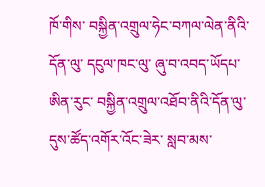ཁོ་གིས་ བསྐྱིན་འགྲུལ་ཧེང་བཀལ་ལེན་ནིའི་དོན་ལུ་ དངུལ་ཁང་ལུ་ ཞུ་བ་འབད་ཡོདཔ་ཨིན་རུང་ བསྐྱིན་འགྲུལ་འཐོབ་ནིའི་དོན་ལུ་ དུས་ཚོད་འགོར་འོང་ཟེར་ སླབ་མས་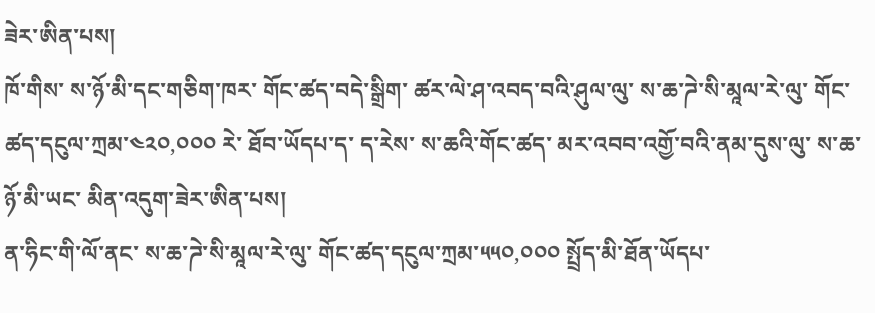ཟེར་ཨིན་པས།
ཁོ་གིས་ ས་ཉོ་མི་དང་གཅིག་ཁར་ གོང་ཚད་བདེ་སྒྲིག་ ཚར་ལེ་ཤ་འབད་བའི་ཤུལ་ལུ་ ས་ཆ་ཌེ་སི་མཱལ་རེ་ལུ་ གོང་ཚད་དངུལ་ཀྲམ་༤༢༠,༠༠༠ རེ་ ཐོབ་ཡོདཔ་ད་ ད་རེས་ ས་ཆའི་གོང་ཚད་ མར་འབབ་འགྱོ་བའི་ནམ་དུས་ལུ་ ས་ཆ་ཉོ་མི་ཡང་ མིན་འདུག་ཟེར་ཨིན་པས།
ན་ཧིང་གི་ལོ་ནང་ ས་ཆ་ཌེ་སི་མཱལ་རེ་ལུ་ གོང་ཚད་དངུལ་ཀྲམ་༥༥༠,༠༠༠ སྤྲོད་མི་ཐོན་ཡོདཔ་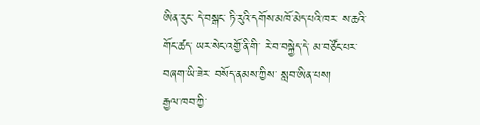ཨིན་རུང་ དེ་བསྒང་ ཏི་རུའི་དགོས་མཁོ་མེད་པའི་ཁར་ ས་ཆའི་གོང་ཚད་ ཡར་སེང་འགྱོ་ནི་གི་ རེ་བ་བསྐྱེད་དེ་ མ་བཙོང་པར་བཞག་ཡི་ཟེར་ བསོད་ནམས་ཀྱིས་ སླབ་ཨིན་པས།
རྒྱལ་ཁབ་ཀྱི་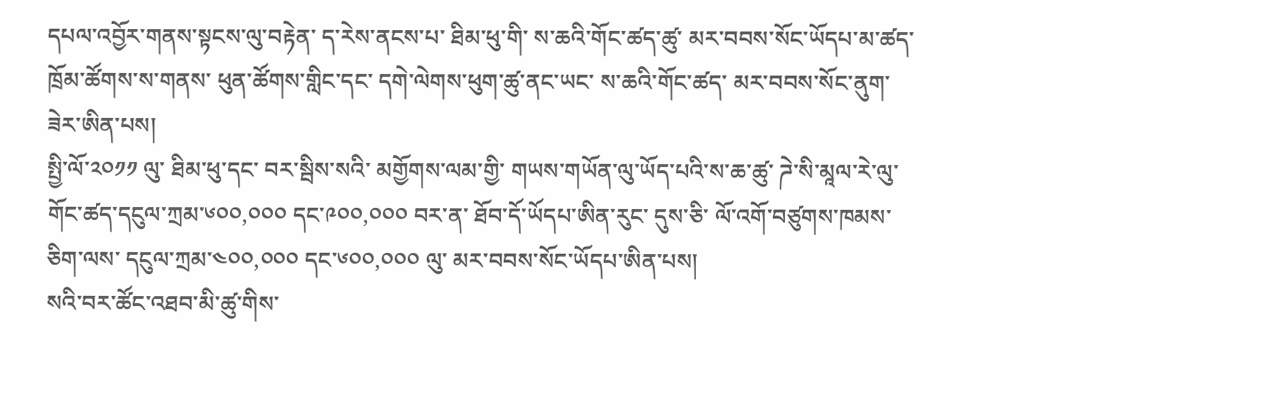དཔལ་འབྱོར་གནས་སྟངས་ལུ་བརྟེན་ ད་རེས་ནངས་པ་ ཐིམ་ཕུ་གི་ ས་ཆའི་གོང་ཚད་ཚུ་ མར་བབས་སོང་ཡོདཔ་མ་ཚད་ ཁྲོམ་ཚོགས་ས་གནས་ ཕུན་ཚོགས་གླིང་དང་ དགེ་ལེགས་ཕུག་ཚུ་ནང་ཡང་ ས་ཆའི་གོང་ཚད་ མར་བབས་སོང་ནུག་ཟེར་ཨིན་པས།
སྤྱི་ལོ་༢༠༡༡ ལུ་ ཐིམ་ཕུ་དང་ བར་སྦིས་སའི་ མགྱོགས་ལམ་གྱི་ གཡས་གཡོན་ལུ་ཡོད་པའི་ས་ཆ་ཚུ་ ཌེ་སི་མཱལ་རེ་ལུ་ གོང་ཚད་དངུལ་ཀྲམ་༦༠༠,༠༠༠ དང་༩༠༠,༠༠༠ བར་ན་ ཐོབ་དོ་ཡོདཔ་ཨིན་རུང་ དུས་ཅི་ ལོ་འགོ་བཙུགས་ཁམས་ཅིག་ལས་ དངུལ་ཀྲམ་༤༠༠,༠༠༠ དང་༦༠༠,༠༠༠ ལུ་ མར་བབས་སོང་ཡོདཔ་ཨིན་པས།
སའི་བར་ཚོང་འཐབ་མི་ཚུ་གིས་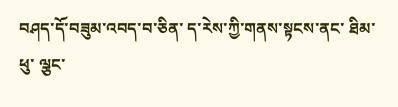བཤད་དོ་བཟུམ་འབད་བ་ཅིན་ ད་རེས་ཀྱི་གནས་སྟངས་ནང་ ཐིམ་ཕུ་ ལྕང་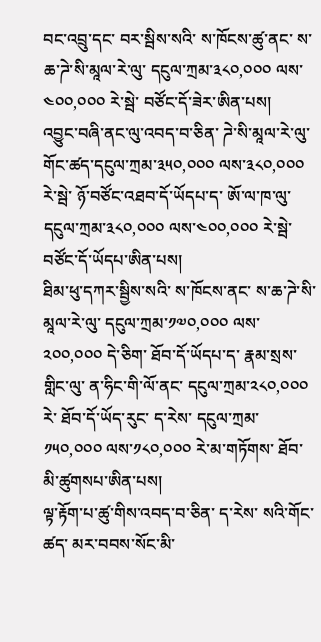བང་འབྲུ་དང་ བར་སྦིས་སའི་ ས་ཁོངས་ཚུ་ནང་ ས་ཆ་ཌེ་སི་མཱལ་རེ་ལུ་ དངུལ་ཀྲམ་༣༨༠,༠༠༠ ལས་༤༠༠,༠༠༠ རེ་སྦེ་ བཙོང་དོ་ཟེར་ཨིན་པས།
འབྱུང་བཞི་ནང་ལུ་འབད་བ་ཅིན་ ཌེ་སི་མཱལ་རེ་ལུ་ གོང་ཚད་དངུལ་ཀྲམ་༣༥༠,༠༠༠ ལས་༣༨༠,༠༠༠ རེ་སྦེ་ ཉོ་བཙོང་འཐབ་དོ་ཡོདཔ་ད་ ཨོ་ལ་ཁ་ལུ་ དངུལ་ཀྲམ་༣༨༠,༠༠༠ ལས་༤༠༠,༠༠༠ རེ་སྦེ་ བཙོང་དོ་ཡོདཔ་ཨིན་པས།
ཐིམ་ཕུ་དཀར་སྦྱིས་སའི་ ས་ཁོངས་ནང་ ས་ཆ་ཌེ་སི་མཱལ་རེ་ལུ་ དངུལ་ཀྲམ་༡༧༠,༠༠༠ ལས་༢༠༠,༠༠༠ དེ་ཅིག་ ཐོབ་དོ་ཡོདཔ་ད་ རྣམ་སྲས་གླིང་ལུ་ ན་ཧིང་གི་ལོ་ནང་ དངུལ་ཀྲམ་༢༨༠,༠༠༠ རེ་ ཐོབ་དོ་ཡོད་རུང་ ད་རེས་ དངུལ་ཀྲམ་༡༥༠,༠༠༠ ལས་༡༨༠,༠༠༠ རེ་མ་གཏོགས་ ཐོབ་མི་ཚུགསཔ་ཨིན་པས།
ལྟ་རྟོག་པ་ཚུ་གིས་འབད་བ་ཅིན་ ད་རེས་ སའི་གོང་ཚད་ མར་བབས་སོང་མི་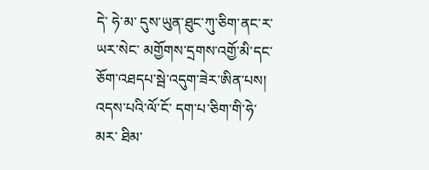དེ་ ཧེ་མ་ དུས་ཡུན་ཐུང་ཀུ་ཅིག་ནང་ར་ ཡར་སེང་ མགྱོགས་དྲགས་འགྱོ་མི་དང་ ཅོག་འཐདཔ་སྦེ་འདུག་ཟེར་ཨིན་པས།
འདས་པའི་ལོ་ངོ་ དག་པ་ཅིག་གི་ཧེ་མར་ ཐིམ་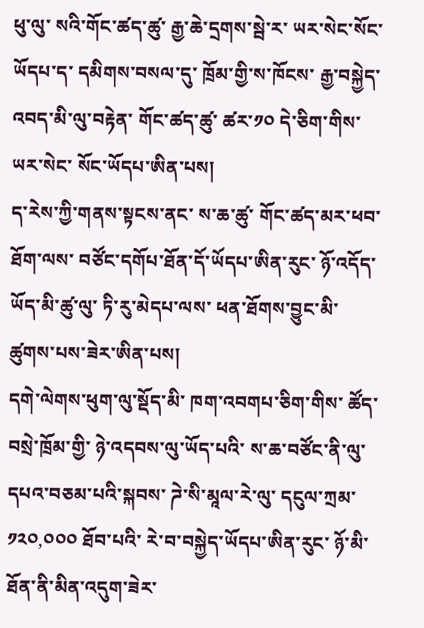ཕུ་ལུ་ སའི་གོང་ཚད་ཚུ་ རྒྱ་ཆེ་དྲགས་སྦེ་ར་ ཡར་སེང་སོང་ཡོདཔ་ད་ དམིགས་བསལ་དུ་ ཁྲོམ་གྱི་ས་ཁོངས་ རྒྱ་བསྐྱེད་འབད་མི་ལུ་བརྟེན་ གོང་ཚད་ཚུ་ ཚར་༡༠ དེ་ཅིག་གིས་ ཡར་སེང་ སོང་ཡོདཔ་ཨིན་པས།
ད་རེས་ཀྱི་གནས་སྟངས་ནང་ ས་ཆ་ཚུ་ གོང་ཚད་མར་ཕབ་ཐོག་ལས་ བཙོང་དགོཔ་ཐོན་དོ་ཡོདཔ་ཨིན་རུང་ ཉོ་འདོད་ཡོད་མི་ཚུ་ལུ་ ཏི་རུ་མེདཔ་ལས་ ཕན་ཐོགས་བྱུང་མི་ཚུགས་པས་ཟེར་ཨིན་པས།
དགེ་ལེགས་ཕུག་ལུ་སྡོད་མི་ ཁག་འབགཔ་ཅིག་གིས་ ཚོད་བསྲེ་ཁྲོམ་གྱི་ ཉེ་འདབས་ལུ་ཡོད་པའི་ ས་ཆ་བཙོང་ནི་ལུ་ དཔའ་བཅམ་པའི་སྐབས་ ཌེ་སི་མཱལ་རེ་ལུ་ དངུལ་ཀྲམ་༡༢༠,༠༠༠ ཐོབ་པའི་ རེ་བ་བསྐྱེད་ཡོདཔ་ཨིན་རུང་ ཉོ་མི་ཐོན་ནི་མིན་འདུག་ཟེར་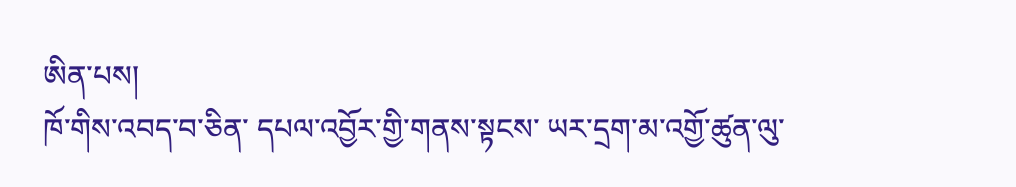ཨིན་པས།
ཁོ་གིས་འབད་བ་ཅིན་ དཔལ་འབྱོར་གྱི་གནས་སྟངས་ ཡར་དྲག་མ་འགྱོ་ཚུན་ལུ་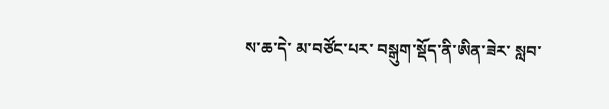ས་ཆ་དེ་ མ་བཙོང་པར་ བསྒུག་སྡོད་ནི་ཨིན་ཟེར་ སླབ་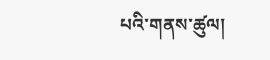པའི་གནས་ཚུལ།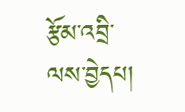རྩོམ་འབྲི་ལས་བྱེདཔ།